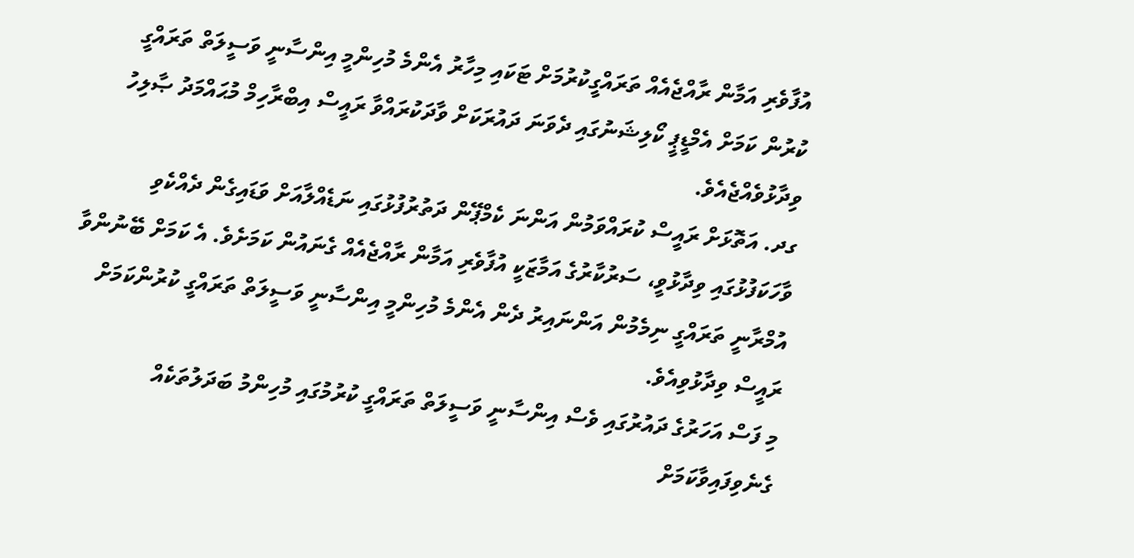އުފާވެރި އަމާން ރާއްޖެއެއް ތަރައްގީކުރުމަށް ޓަކައި މިހާރު އެންމެ މުހިންމީ އިންސާނީ ވަސީލަތް ތަރައްގީ ކުރުން ކަމަށް އެމްޑީޕީ ކޯލިޝަނުގައި ދެވަނަ ދައުރަކަށް ވާދަކުރައްވާ ރައީސް އިބްރާހިމް މުޙައްމަދު ޞާލިހު ވިދާޅުވެއްޖެއެވެ.
ގދ. އަތޮޅަށް ރައީސް ކުރައްވަމުން އަންނަ ކެމްޕޭން ދަތުރުފުޅުގައި ނަޑެއްލާއަށް ވަޑައިގެން ދެއްކެވި ވާހަކަފުޅުގައި ވިދާޅުވީ، ސަރުކާރުގެ އަމާޒަކީ އުފާވެރި އަމާން ރާއްޖެއެއް ގެނައުން ކަމަށެވެ. އެ ކަމަށް ބޭނުންވާ އުމްރާނީ ތަރައްގީ ނިމެމުން އަންނައިރު ދެން އެންމެ މުހިންމީ އިންސާނީ ވަސީލަތް ތަރައްގީ ކުރުންކަމަށް ރައީސް ވިދާޅުވިއެވެ.
މި ފަސް އަހަރުގެ ދައުރުގައި ވެސް އިންސާނީ ވަސީލަތް ތަރައްގީ ކުރުމުގައި މުހިންމު ބަދަލުތަކެއް ގެނެވިފައިވާކަމަށް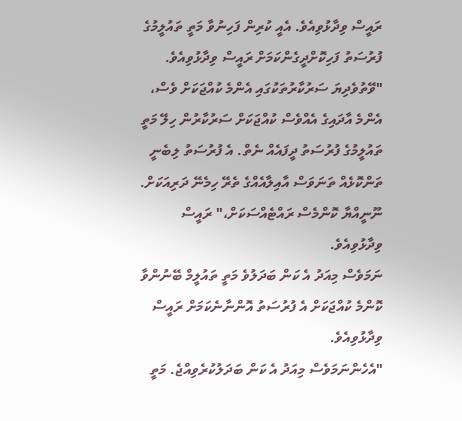ރައީސް ވިދާޅުވިއެވެ. އެއީ ކުރިން ފަހިނުވާ މަތީ ތައުލީމުގެ ފުރުސަތު ފަހިކޮށްދީގެންކަމަށް ރައީސް ވިދާޅުވިއެވެ.
"ވޭތުވެދިޔަ ސަރުކާރުތަކުގައި އެންމެ ކުއްޖަކަށް ވެސް، އެންމެ އާދައިގެ އެއްވެސް ކުއްޖަކަށް ސަރުކާރުން ހިލޭ މަތީ ތައުލީމުގެ ފުރުސަތު ދީފައެއް ނެތް. އެ ފުރުސަތު ލިބެނީ ތަންކޮޅެއް ތަނަވަސް އާއިލާއެއްގެ ތެރޭ ހިމެނޭ ދަރިއަކަށް. ނޫނީއްޔާ ކޮންމެސް ރައްޓެއްސަކަށް،" ރައީސް ވިދާޅުވިއެވެ.
ނަމަވެސް މިއަދު އެ ކަން ބަދަލުވެ މަތީ ތައުލީމް ބޭނުންވާ ކޮންމެ ކުއްޖަކަށް އެ ފުރުސަތު އޮންނާނެކަމަށް ރައީސް ވިދާޅުވިއެވެ.
"އެހެންނަމަވެސް މިއަދު އެ ކަން ބަދަލުކުރެވިއްޖެ. މަތީ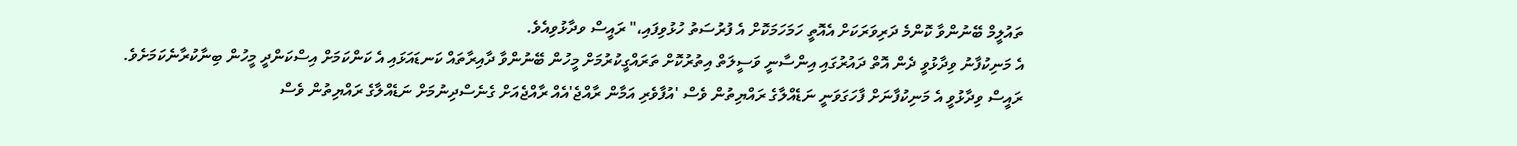ތައުލީމް ބޭނުންވާ ކޮންމެ ދަރިވަރަކަށް އެއޮތީ ހަމަހަމަކޮށް އެ ފުރުސަތު ހުޅުވިފައި،" ރައީސް ވދާޅުވިއެވެ.
އެ މަނިކުފާނު ވިދާޅުވީ ދެން އޮތް ދައުރުގައި އިންސާނީ ވަސީލަތް އިތުރުކޮށް ތަރައްގީކުރުމަށް މީހުން ބޭނުންވާ ދާއިރާތައް ކަނޑައަޅައި އެ ކަންކަމަށް އިސްކަންދީ މީހުން ބިނާކުރާނެކަމަށެވެ.
ރައީސް ވިދާޅުވީ އެ މަނިކުފާނަށް ފާހަގަވަނީ ނަޑެއްލާގެ ރައްޔިތުން ވެސް 'އުފާވެރި އަމާން ރާއްޖެ'އެއް ރާއްޖެއަށް ގެނެސްދިނުމަށް ނަޑެއްލާގެ ރައްޔިތުން ވެސް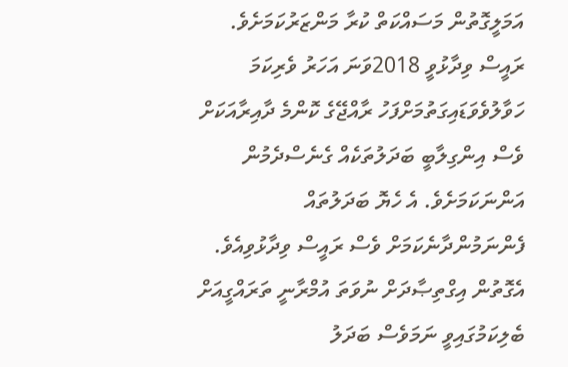އަމަލީގޮތުން މަސައްކަތް ކުރާ މަންޒަރުކަމަށެވެ.
ރައީސް ވިދާޅުވީ 2018ވަނަ އަހަރު ވެރިކަމަ ހަވާލުވެވަޑައިގަތުމަށްފަހު ރާއްޖޭގެ ކޮންމެ ދާއިރާއަކަށް ވެސް އިންގިލާބީ ބަދަލުތަކެއް ގެނެސްދެމުން އަންނަކަމަށެވެ. އެ ހެޔޮ ބަދަލުތައް ފެންނަމުންދާނެކަމަށް ވެސް ރައީސް ވިދާޅުވިއެވެ.
އެގޮތުން އިގްތިޞާދަށް ނުވަތަ އުމްރާނީ ތަރައްގީއަށް ބެލިކަމުގައިވީ ނަމަވެސް ބަދަލު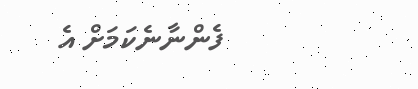ފެންނާނެކަމަށް އެ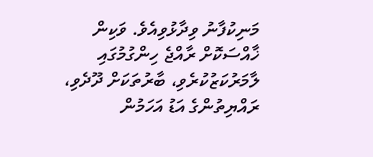މަނިކުފާނު ވިދާޅުވިއެވެ. ވަކިން ޚާއްސަކޮށް ރާއްޖެ ހިންގުމުގައި ލާމަރުކަޒުކުރެވި، ބާރުތަކަށް ދޫދެވި، ރައްޔިތުންގެ އަޑު އަހަމުން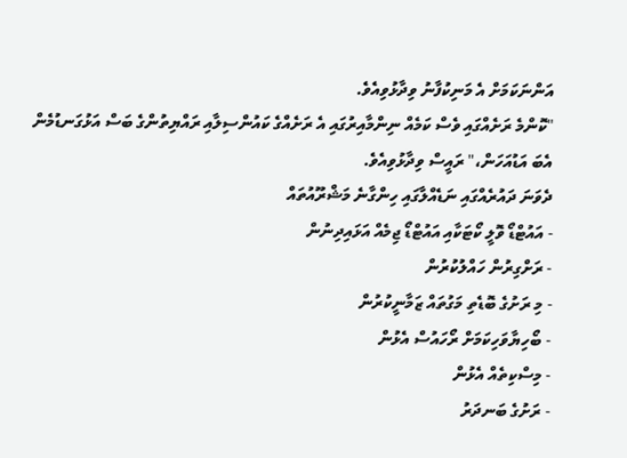އަންނަކަމަށް އެ މަނިކުފާނު ވިދާޅުވިއެވެ.
"ކޮންމެ ރަށެއްގައި ވެސް ކަމެއް ނިންމާއިރުގައި އެ ރަށެއްގެ ކައުންސިލާއި ރައްޔިތުންގެ ބަސް އަޅުގަނޑުމެން އެބަ އަޑުއަހަން،" ރައީސް ވިދާޅުވިއެވެ.
ދެވަނަ ދައުރެއްގައި ނަޑެއްލާގައި ހިންގާނެ މަޝްރޫއުތައް
- އައުޓްޑޯ ވޮލީ ކޯޓަކާއި އައުޓްޑޯ ޖިމެއް އަޅައިދިނުން
- ރަށްގިރުން ހައްލުކުރުން
- މި ރަށުގެ ބޮޑެތި މަގުތައް ޒަމާނީކުރުން
- ބޯހިޔާވަހިކަމަށް ރޯހައުސް އެޅުން
- މިސްކިތެއް އެޅުން
- ރަށުގެ ބަނދަރު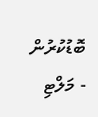ބޮޑުކުރުން
- މަލްޓި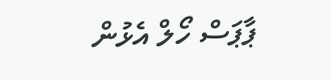ޕާޕަސް ހޯލް އެޅުން